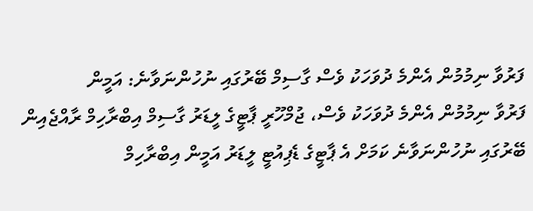ފަރުވާ ނިމުމުން އެންމެ ދުވަހަކު ވެސް ގާސިމް ބޭރުގައި ނުހުންނަވާނެ: އަމީން
ފަރުވާ ނިމުމުން އެންމެ ދުވަހަކު ވެސް، ޖުމްހޫރީ ޕާޓީގެ ލީޑަރު ގާސިމް އިބްރާހިމް ރާއްޖެއިން ބޭރުގައި ނުހުންނަވާނެ ކަމަށް އެ ޕާޓީގެ ޑެޕިއުޓީ ލީޑަރު އަމީން އިބްރާހިމް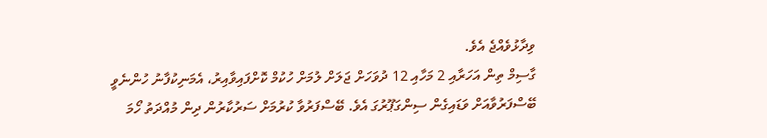ވިދާޅުވެއްޖެ އެވެ.
ގާސިމް ތިން އަހަރާއި 2 މަހާއި 12 ދުވަހަށް ޖަލަށް ލުމަށް ހުކުމް ކޮށްފައިވާއިރު، އެމަނިކުފާނު ހުންނެވީ ބޭސްފަރުވާއަށް ވަޑައިގެން ސިންގަޕޫރުގަ އެވެ. ބޭސްފަރުވާ ކުރުމަށް ސަރުކާރުން ދިން މުއްދަތު ހޯމަ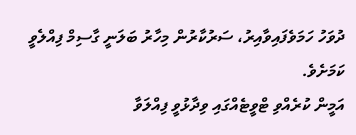ދުވަހު ހަމަވެފައިވާއިރު، ސަރުކާރުން މިހާރު ބަލަނީ ގާސިމް ފިއްލެވީ ކަމަށެވެ.
އަމީން ކުރެއްވި ޓްވީޓެއްގައި ވިދާޅުވީ ފިއްލަވާ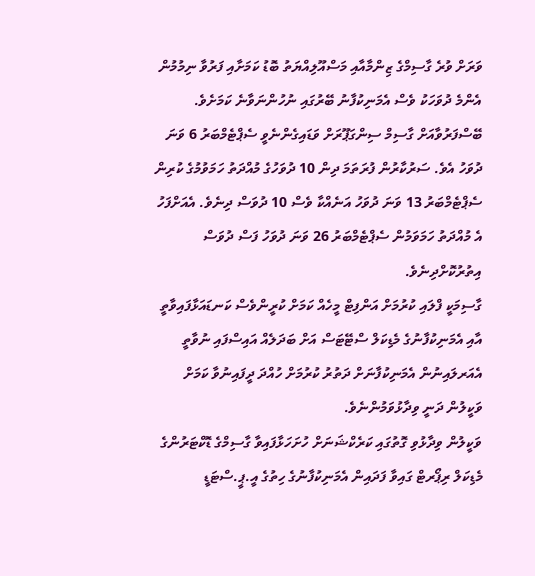ވަރަށް ވުރެ ގާސިމްގެ ޒިންމާއާއި މަސްއޫލިއްޔަތު ބޮޑު ކަމަށާއި ފަރުވާ ނިމުމުން އެންމެ ދުވަހަކު ވެސް އެމަނިކުފާނު ބޭރުގައި ނުހުންނަވާނެ ކަމަށެވެ.
ބޭސްފަރުވާއަށް ގާސިމް ސިންގަޕޫރަށް ވަޑައިގެންނެވީ ސެޕްޓެމްބަރު 6 ވަނަ ދުވަހު އެވެ. ސަރުކާރުން ފުރަތަމަ ދިން 10 ދުވަހުގެ މުއްދަތު ހަމަވުމުގެ ކުރިން ސެޕްޓެމްބަރު 13 ވަނަ ދުވަހު އަނެއްކާ ވެސް 10 ދުވަސް ދިނެވެ. އެއަށްފަހު އެ މުއްދަތު ހަމަވަމުން ސެޕްޓެމްބަރު 26 ވަނަ ދުވަހު ފަސް ދުވަސް އިތުރުކޮށްދިނެވެ.
ގާސިމަކީ ފްލައި ކުރުމަށް އަންފިޓް މީހެއް ކަމަށް ކުރީންވެސް ކަނޑައަޅާފައިވާތީ އާއި އެމަނިކުފާނުގެ މެޑިކަލް ސްޓޭޓަސް އަށް ބަދަލެއް އައިސްފައި ނުވާތީ އެއަރލައިނުން އެމަނިކުފާނަށް ދަތުރު ކުރުމަށް ހުއްދަ ދީފައިނުވާ ކަމަށް ވަކީލުން ދަނީ ވިދާޅުވަމުންނެވެ.
ވަކީލުން ވިދާޅުވި ގޮތުގައި ކަރެކްޝަނަށް ހުށަހަޅާފައިވާ ގާސިމްގެ ޑޮކްޓަރުންގެ މެޑިކަލް ރިޕޯރޓް ގައިވާ ފަދައިން އެމަނިކުފާނުގެ ހިތުގެ އީ.ޕީ.ސްޓަޑީ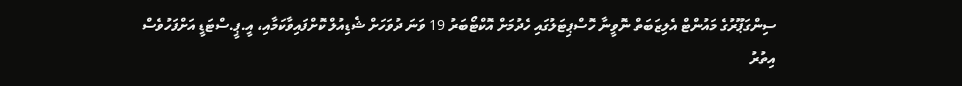ސިންގަޕޫރުގެ މައުންޓް އެލިޒަބަތް ނޮވީނާ ހޮސްޕިޓަލުގައި ހެދުމަށް އޮކްޓޯބަރު 19 ވަނަ ދުވަހަށް ޝެޑިއުލް ކޮށްފައިވާކަމާއި، އީ.ޕީ.ސްޓަޑީ އަށްފަހުވެސް އިތުރު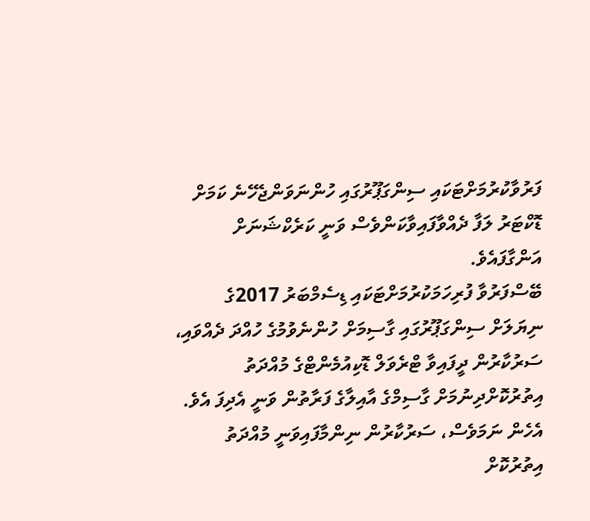ފަރުވާކުރުމަށްޓަކައި ސިންގަޕޫރުގައި ހުންނަވަންޖެހޭނެ ކަމަށް ޑޮކްޓަރު ލަފާ ދެއްވާފައިވާކަންވެސް ވަނީ ކަރެކްޝަނަށް އަންގާފައެވެ.
ބޭސްފަރުވާ ފުރިހަމަކުރުމަށްޓަކައި ޑިސެމްބަރު 2017ގެ ނިޔަލަށް ސިންގަޕޫރުގައި ގާސިމަށް ހުންނެވުމުގެ ހުއްދަ ދެއްވައި، ސަރުކާރުން ދީފައިވާ ޓްރެވަލް ޑޮކިއުމެންޓްގެ މުއްދަތު އިތުރުކޮށްދިނުމަށް ގާސިމްގެ އާއިލާގެ ފަރާތުން ވަނީ އެދިފަ އެވެ. އެހެން ނަމަވެސް، ސަރުކާރުން ނިންމާފައިވަނީ މުއްދަތު އިތުރުކޮށް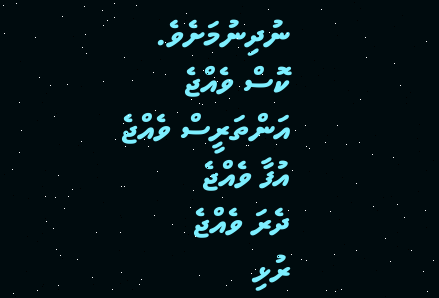ނުދިނުމަށެވެ.
ކޮސް ވެއްޖެ
އަންތަރީސް ވެއްޖެ
އުފާ ވެއްޖެ
ދެރަ ވެއްޖެ
ރުޅި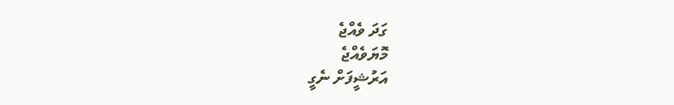ގަދަ ވެއްޖެ
މޮޔަވެއްޖެ
އަރުޝީފަށް ނެގީ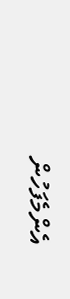އެންމެފަހުން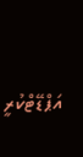އަޕްޑޭޓްކުރީ